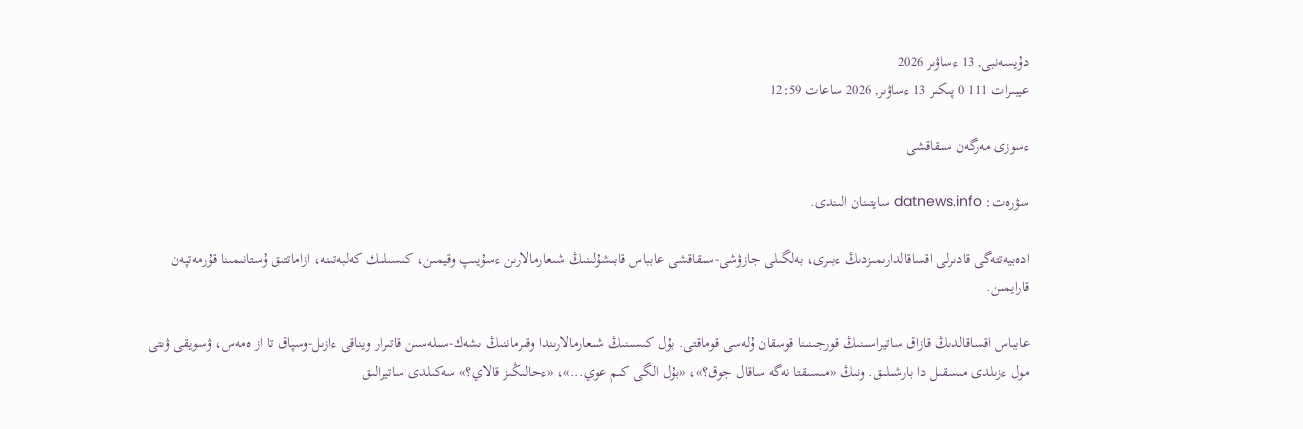دۇيسەنبى, 13 ءساۋىر 2026
عيبىرات 111 0 پىكىر 13 ءساۋىر, 2026 ساعات 12:59

ءسوزى مەرگەن سىقاقشى

سۋرەت: datnews.info سايتىنان الىندى.

ادەبيەتتەگى قادىرلى اقساقالدارىمىزدىڭ ءبىرى، بەلگىلى جازۋشى-سىقاقشى عابباس قابىشۇلىنىڭ شىعارمالارىن ءسۇيىپ وقيمىن، كىسىلىك كەلبەتىنە، ازاماتتىق ۇستانىمىنا قۇرمەتپەن قارايمىن.

عابباس اقساقالدىڭ قازاق ساتيراسىنىڭ قورجىنىنا قوسقان ۇلەسى قوماقتى. بۇل كىسىنىڭ شىعارمالارىندا وقىرماننىڭ ىشەك-سىلەسىن قاتىرار ويناقى ءازىل-وسپاق تا از ەمەس، ۋسويقى ۋىتى مول ءزىلدى مىسقىل دا بارشىلىق. ونىڭ «مىسىقتا نەگە ساقال جوق؟»، «بۇل الگى كىم عوي...»، «ءحالىڭىز قالاي؟» سەكىلدى ساتيرالىق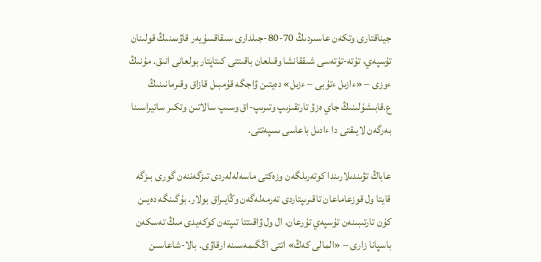جيناقتارى وتكەن عاسىردىڭ 70-80-جىلدارى سىقاقسۇيەر قاۋىمنىڭ قولىنان تۇسپەي، تۇتە-تۇتەسى شىققانشا وقىلعان باقىتتى كىتاپتار بولعانى انىق. مۇنىڭ ءوزى – «ءازىل ءتۇبى – ءزىل» دەيتىن ۋاجگە قۇمبىل قازاق وقىرمانىنىڭ ع.قابىشۇلىنىڭ جاي ەزۋ تارتقىزىپ وتىرىپ-اق وسىپ سالاتىن وتكىر ساتيراسىنا بەرگەن لايىقتى دا ءادىل باعاسى ىسپەتتى.

عاباڭ تۋىندىلارىندا كوتەرىلگەن وزەكتى ماسەلەلەردى تىزگەننەن گورى بىزگە قايتا ول قوزعاماعان تاقىرىپتاردى تەرمەلەگەن وڭايىراق بولار. بۇگىنگە دەيىن كۇن تارتىبىنەن تۇسپەي تۇرعان، ال ول ۋاقىتتا تىپتەن كوكەيدى مىڭ تەسكەن باسپانا زارى – «المالى كەڭ» اتتى اڭگىمەسىنە ارقاۋى. بالا-شاعاسىن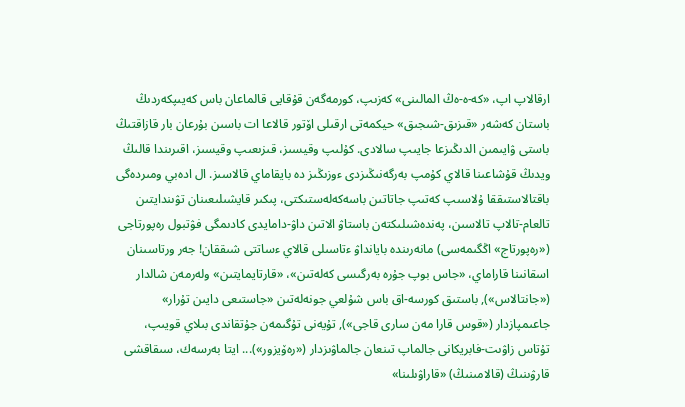ارقالاپ اپ، «كە-ە-ەڭ المالىنى» كەزىپ، كورمەگەن قۇقايى قالماعان باس كەيىپكەردىڭ باستان كەشەر «قىزىق-شىجىق» حيكمەتى ارقىلى اۆتور قالاعا ات باسىن بۇرعان بار قازاقتىڭ باستى ۋايىمىن الدىڭىزعا جايىپ سالادى. كۇلىپ وقيسىز، قىزىعىپ وقيسىز، اقىرىندا قالىڭ ويدىڭ قۇشاعىنا قالاي كۇمپ بەرگەنىڭىزدى ءوزىڭىز دە بايقاماي قالاسىز. ال ادەبي ومىردەگى باقتالاستىققا ۇلاسىپ كەتىپ جاتاتىن باسەكەلەستىكتى، پىكىر قايشىلىعىنان تۋىندايتىن تالعام-تالاپ تالاسىن، پەندەشىلىكتەن باستاۋ الاتىن داۋ-دامايدى كادىمگى فۋتبول رەپورتاجى («رەپورتاج» اڭگىمەسى) مانەرىندە بايانداۋ ءتاسىلى قالاي ءساتتى شىققان! جەر ورتاسىنان اسقانىنا قاراماي، «جاس بوپ جۇرە بەرگىسى كەلەتىن»، «قارتايمايتىن» ولەرمەن شالدار («جانتالاس»), باستىق كورسە-اق باس شۇلعي جونەلەتىن «جاستىعى دايىن تۇرار» جاعىمپازدار («قوس قارا مەن سارى قاجى»), تۇيەنى تۇگىمەن جۇتقاندى بىلاي قويىپ، تۇتاس زاۋىت-فابريكانى جالماپ تىنعان جالماۋىزدار («رەۆيزور»)... ايتا بەرسەك، سىقاقشى قارۋىنىڭ (قالامىنىڭ) «قاراۋىلىنا»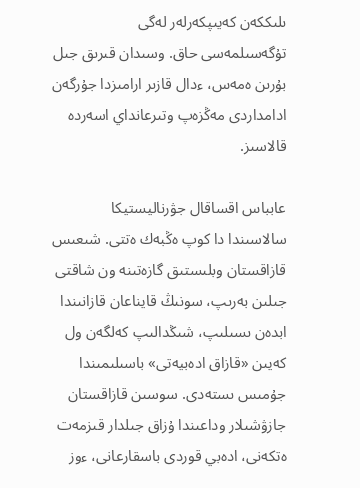ىلىككەن كەيىپكەرلەر لەگى تۇگەسىلمەسى حاق. وسىدان قىرىق جىل بۇرىن ەمەس، ءدال قازىر ارامىزدا جۇرگەن ادامداردى مەڭزەپ وتىرعانداي اسەردە قالاسىز.

عابباس اقساقال جۋرناليستيكا سالاسىندا دا كوپ ەڭبەك ەتتى. شىعىس قازاقستان وبلىستىق گازەتىنە ون شاقتى جىلىن بەرىپ، سونىڭ قايناعان قازانىندا ابدەن ىسىلىپ، شىڭدالىپ كەلگەن ول كەيىن «قازاق ادەبيەتى» باسىلىمىندا جۇمىس ىستەدى. سوسىن قازاقستان جازۋشىلار وداعىندا ۇزاق جىلدار قىزمەت ەتكەنى، ادەبي قوردى باسقارعانى، ءوز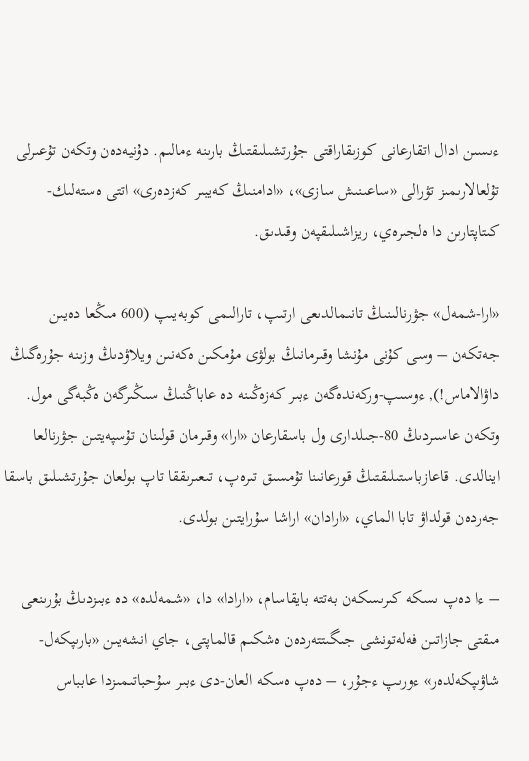ءىسىن ادال اتقارعانى كوزىقاراقتى جۇرتشىلىقتىڭ بارىنە ءمالىم. دۇنيەدەن وتكەن تۇعىرلى تۇلعالارىمىز تۋرالى «ساعىنىش سازى»، «ادامنىڭ كەيبىر كەزدەرى» اتتى ەستەلىك-كىتاپتارىن دا ەلجىرەي، ريزاشىلىقپەن وقىدىق.

«ارا-شمەل» جۋرنالىنىڭ تانىمالدىعى ارتىپ، تارالىمى كوبەيىپ (600 مىڭعا دەيىن جەتكەن – وسى كۇنى مۇنشا وقىرمانىڭ بولۋى مۇمكىن ەكەنىن ويلاۋدىڭ وزىنە جۇرەگىڭ داۋالاماس!), ءوسىپ-وركەندەگەن ءبىر كەزەڭىنە دە عاباڭنىڭ سىڭىرگەن ەڭبەگى مول. وتكەن عاسىردىڭ 80-جىلدارى ول باسقارعان «ارا» وقىرمان قولىنان تۇسپەيتىن جۋرنالعا اينالدى. قاعازباستىلىقتىڭ قورعانىنا تۇمسىق تىرەپ، تىعىرىققا تاپ بولعان جۇرتشىلىق باسقا جەردەن قولداۋ تابا الماي، «ارادان» اراشا سۇرايتىن بولدى.

– ءا دەپ ىسكە كىرىسكەن بەتتە بايقاسام، «ارادا» دا، «شمەلدە» دە ءبىزدىڭ بۇرىنعى مىقتى جازاتىن فەلەتونشى جىگىتتەردەن ەشكىم قالماپتى، جاي انشەيىن «بارىپكەل-شاۋىپكەلدەر» ءورىپ ءجۇر، – دەپ ەسكە العان-دى ءبىر سۇحباتىمىزدا عابباس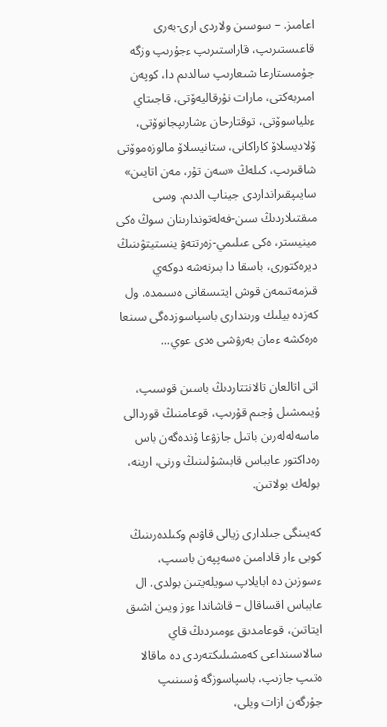اعامىز. – سوسىن ولاردى ارى-بەرى قاعىستىرىپ، قاراستىرىپ ءجۇرىپ وزگە جۇمىستارعا شىعارىپ سالدىم دا، كوپەن امىربەكتى، مارات نۇرقاليەۆتى، قاجىتاي ءىلياسوۆتى، توقتارحان ءشارىپجانوۆتى، ۆلاديسلاۆ كاراكانى، ستانيسلاۆ مالوزەموۆتى شاقىرىپ، كىلەڭ «سەن تۇر، مەن اتايىن» سايىپقىرانداردى جيناپ الدىم. وسى مىقتىلاردىڭ سىن-فەلەتوندارىنان سوڭ ەكى مينيستر، ەكى عىلىمي-زەرتتەۋ ينستيتۋىنىڭ ديرەكتورى، باسقا دا بىرنەشە دوكەي قىزمەتىمەن قوش ايتىسقانى ەسىمدە. ول كەزدە بيلىك ورىندارى باسپاسوزدەگى سىنعا ەرەكشە ءمان بەرۋشى ەدى عوي...

اتى اتالعان تالانتتاردىڭ باسىن قوسىپ، ۇيىمشىل ۇجىم قۇرىپ، قوعامنىڭ قوردالى ماسەلەلەرىن باتىل جازۋعا ۇندەگەن باس رەداكتور عابباس قابىشۇلىنىڭ ورنى، ارينە، بولەك بولاتىن.

كەيىنگى جىلدارى زيالى قاۋىم وكىلدەرىنىڭ كوبى ءار قادامىن ەسەپپەن باسىپ، ءسوزىن دە ابايلاپ سويلەيتىن بولدى. ال عابباس اقساقال – قاشاندا ءوز ويىن اشىق ايتاتىن، قوعامدىق ءومىردىڭ قاي سالاسىنداعى كەمشىلىكتەردى دە ماقالا ەتىپ جازىپ، باسپاسوزگە ۇسىنىپ جۇرگەن ازات ويلى،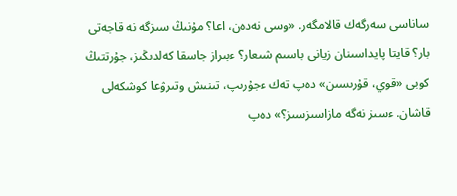ساناسى سەرگەك قالامگەر. «وسى نەدەن، اعا؟ مۇنىڭ سىزگە نە قاجەتى بار؟ قايتا پايداسىنان زيانى باسىم شىعار؟ ءبىراز جاسقا كەلدىڭىز، جۇرتتىڭ كوبى «قوي، قۇرىسىن» دەپ تەك ءجۇرىپ، تىنىش وتىرۋعا كوشكەلى قاشان. ءسىز نەگە مازاسىزسىز؟» دەپ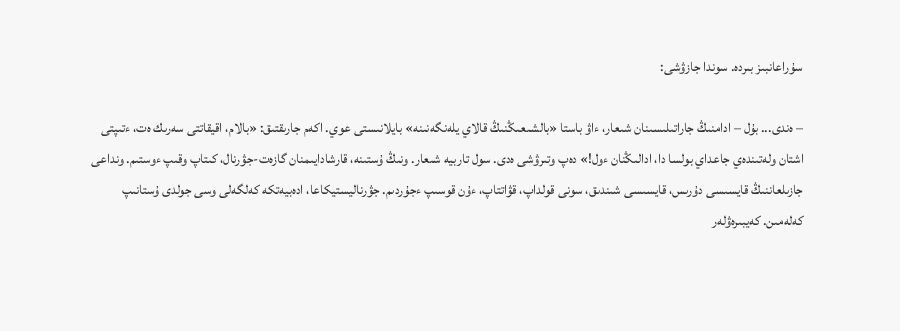سۇراعانبىز بىردە. سوندا جازۋشى:

– ەندى... بۇل – ادامنىڭ جاراتىلىسىنان شىعار، ءاۋ باستا «بالشىعىڭنىڭ قالاي يلەنگەنىنە» بايلانىستى عوي. اكەم جارىقتىق: «بالام، اقيقاتتى سەرىك ەت، ءتىپتى اشتان ولەتىندەي جاعداي بولسا دا، ادالىڭنان ءول!» دەپ وتىرۋشى ەدى. سول تاربيە شىعار. ونىڭ ۇستىنە، قارشادايىمنان گازەت-جۋرنال، كىتاپ وقىپ ءوستىم. ونداعى جازىلعاننىڭ قايسىسى دۇرىس، قايسىسى شىندىق، سونى قولداپ، قۋاتتاپ، ءۇن قوسىپ ءجۇردىم. جۋرناليستيكاعا، ادەبيەتكە كەلگەلى وسى جولدى ۇستانىپ كەلەمىن. كەيبىرەۋلەر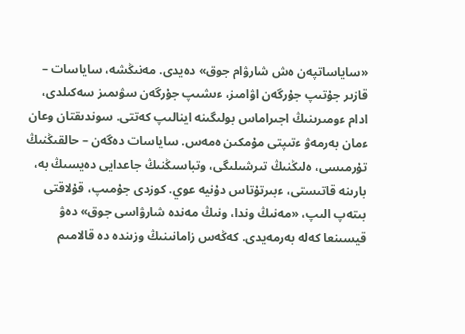«ساياساتپەن ەش شارۋام جوق» دەيدى. مەنىڭشە، ساياسات – قازىر جۇتىپ جۇرگەن اۋامىز، ءىشىپ جۇرگەن سۋىمىز سەكىلدى، ادام ءومىرىنىڭ اجىراماس بولىگىنە اينالىپ كەتتى. سوندىقتان وعان ءمان بەرمەۋ ءتىپتى مۇمكىن ەمەس. ساياسات دەگەن – حالقىڭنىڭ تۇرمىسى، ەلىڭنىڭ تىرشىلىگى، وتباسىڭنىڭ جاعدايى دەيسىڭ بە، بارىنە قاتىستى، ءبىرتۇتاس دۇنيە عوي. كوزدى جۇمىپ، قۇلاقتى بىتەپ الىپ، «مەنىڭ وندا، ونىڭ مەندە شارۋاسى جوق» دەۋ قيسىنعا كەلە بەرمەيدى. كەڭەس زامانىنىڭ وزىندە دە قالامىم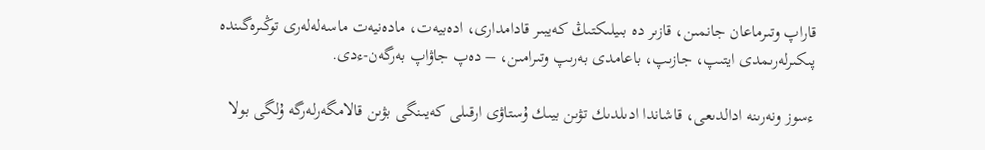قاراپ وتىرماعان جانمىن، قازىر دە بىيلىكتىڭ كەيبىر قادامدارى، ادەبيەت، مادەنيەت ماسەلەلەرى توڭىرەگىندە پىكىرلەرىمدى ايتىپ، جازىپ، باعامدى بەرىپ وتىرامىن، – دەپ جاۋاپ بەرگەن-ءدى.

ءسوز ونەرىنە ادالدىعى، قاشاندا ادىلدىك تۋىن بيىك ۇستاۋى ارقىلى كەيىنگى بۋىن قالامگەرلەرگە ۇلگى بولا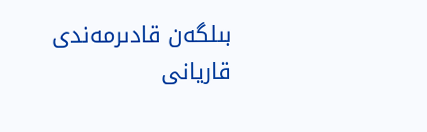بىلگەن قادىرمەندى قاريانى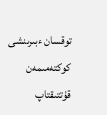توقسان ءبىرىنشى كوكتەمىمەن قۇتتىقتاپ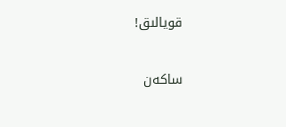قويالىق!

ساكەن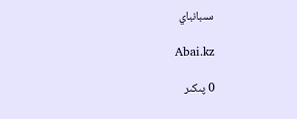سىبانباي

Abai.kz

0 پىكىر